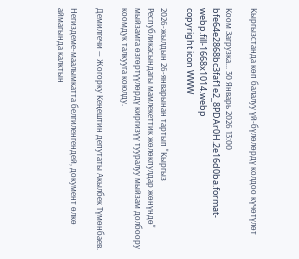Кыргызстанда көп балалуу үй-бүлөлөрдү колдоо күчөтүлөт

Коом Загрузка... 30 Январь 2026 13:00
bfe64e2868bc3faf1e2_8PDAr0H.2e16d0ba.format-webp.fill-1668x1014.webp
copyright icon WWW

2026-жылдын 26-январынан тартып "Кыргыз Республикасындагы мамлекеттик жөлөкпулдар жөнүндө" мыйзамга өзгөртүүлөрдү киргизүү тууралуу мыйзам долбоору коомдук талкууга коюлду.

Демилгечи — Жогорку Кеңештин депутаты Акылбек Түмөнбаев.

Негиздеме-маалымкатта белгиленгендей, документ өлкө аймагында калктын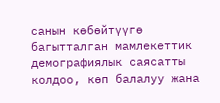санын көбөйтүүгө багытталган мамлекеттик демографиялык саясатты колдоо, көп балалуу жана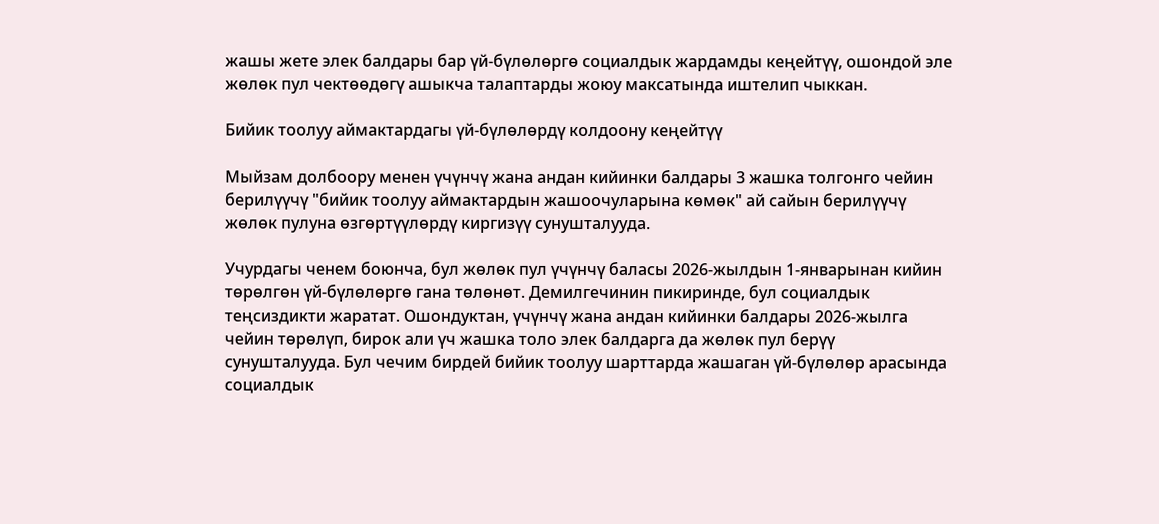жашы жете элек балдары бар үй-бүлөлөргө социалдык жардамды кеңейтүү, ошондой эле жөлөк пул чектөөдөгү ашыкча талаптарды жоюу максатында иштелип чыккан.

Бийик тоолуу аймактардагы үй-бүлөлөрдү колдоону кеңейтүү

Мыйзам долбоору менен үчүнчү жана андан кийинки балдары 3 жашка толгонго чейин берилүүчү "бийик тоолуу аймактардын жашоочуларына көмөк" ай сайын берилүүчү жөлөк пулуна өзгөртүүлөрдү киргизүү сунушталууда.

Учурдагы ченем боюнча, бул жөлөк пул үчүнчү баласы 2026-жылдын 1-январынан кийин төрөлгөн үй-бүлөлөргө гана төлөнөт. Демилгечинин пикиринде, бул социалдык теңсиздикти жаратат. Ошондуктан, үчүнчү жана андан кийинки балдары 2026-жылга чейин төрөлүп, бирок али үч жашка толо элек балдарга да жөлөк пул берүү сунушталууда. Бул чечим бирдей бийик тоолуу шарттарда жашаган үй-бүлөлөр арасында социалдык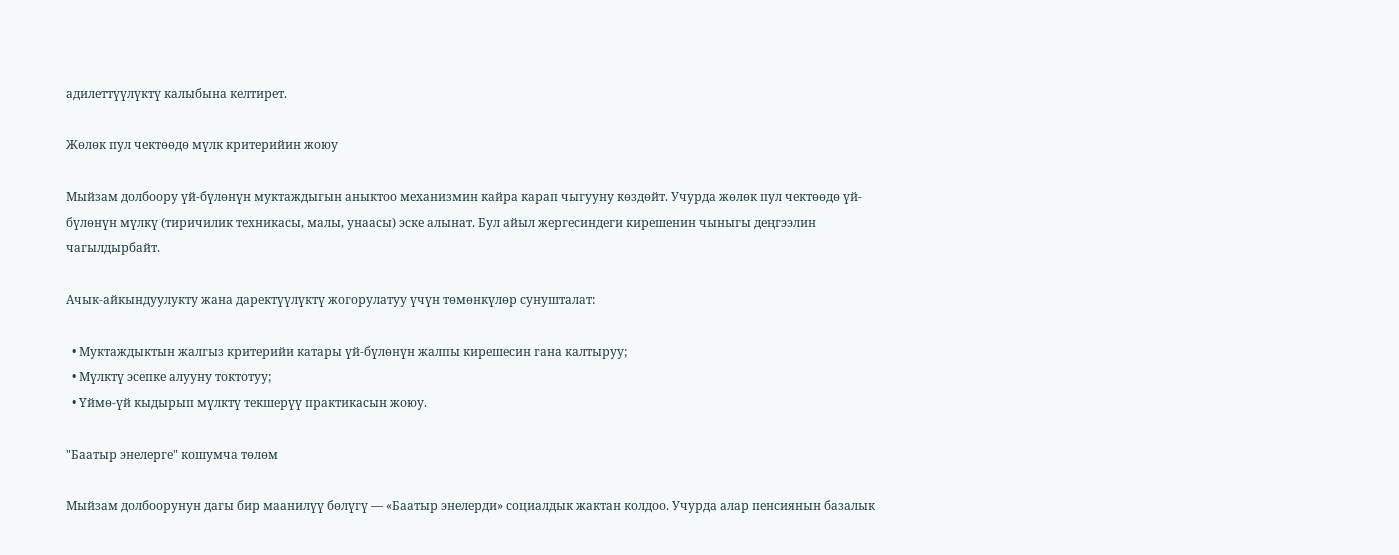адилеттүүлүктү калыбына келтирет.

Жөлөк пул чектөөдө мүлк критерийин жоюу

Мыйзам долбоору үй-бүлөнүн муктаждыгын аныктоо механизмин кайра карап чыгууну көздөйт. Учурда жөлөк пул чектөөдө үй-бүлөнүн мүлкү (тиричилик техникасы, малы, унаасы) эске алынат. Бул айыл жергесиндеги кирешенин чыныгы деңгээлин чагылдырбайт.

Ачык-айкындуулукту жана даректүүлүктү жогорулатуу үчүн төмөнкүлөр сунушталат:

  • Муктаждыктын жалгыз критерийи катары үй-бүлөнүн жалпы кирешесин гана калтыруу;
  • Мүлктү эсепке алууну токтотуу;
  • Үймө-үй кыдырып мүлктү текшерүү практикасын жоюу.

"Баатыр энелерге" кошумча төлөм

Мыйзам долбоорунун дагы бир маанилүү бөлүгү — «Баатыр энелерди» социалдык жактан колдоо. Учурда алар пенсиянын базалык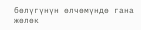бөлүгүнүн өлчөмүндө гана жөлөк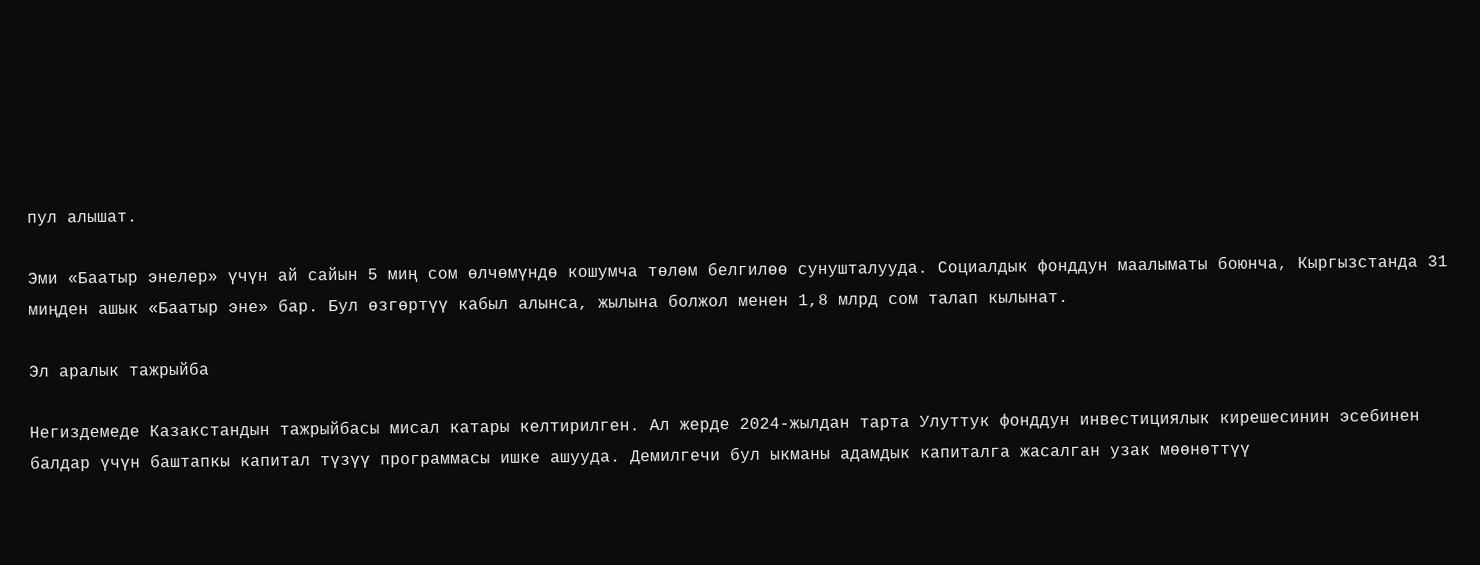пул алышат.

Эми «Баатыр энелер» үчүн ай сайын 5 миң сом өлчөмүндө кошумча төлөм белгилөө сунушталууда. Социалдык фонддун маалыматы боюнча, Кыргызстанда 31 миңден ашык «Баатыр эне» бар. Бул өзгөртүү кабыл алынса, жылына болжол менен 1,8 млрд сом талап кылынат.

Эл аралык тажрыйба

Негиздемеде Казакстандын тажрыйбасы мисал катары келтирилген. Ал жерде 2024-жылдан тарта Улуттук фонддун инвестициялык кирешесинин эсебинен балдар үчүн баштапкы капитал түзүү программасы ишке ашууда. Демилгечи бул ыкманы адамдык капиталга жасалган узак мөөнөттүү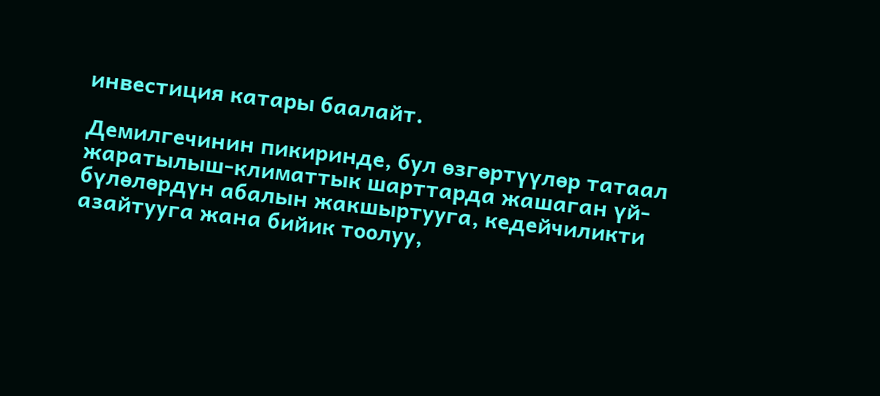инвестиция катары баалайт.

Демилгечинин пикиринде, бул өзгөртүүлөр татаал жаратылыш-климаттык шарттарда жашаган үй-бүлөлөрдүн абалын жакшыртууга, кедейчиликти азайтууга жана бийик тоолуу,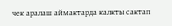чек аралаш аймактарда калкты сактап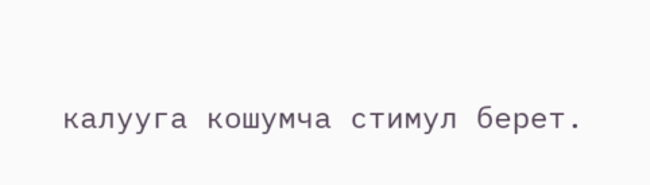калууга кошумча стимул берет.